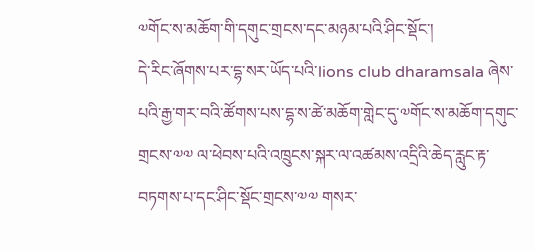༧གོང་ས་མཆོག་གི་དགུང་གྲངས་དང་མཉམ་པའི་ཤིང་སྡོང་།
དེ་རིང་ཞོགས་པར་དྷ་སར་ཡོད་པའི་lions club dharamsala ཞེས་པའི་རྒྱ་གར་བའི་ཚོགས་པས་དྷ་ས་ཚེ་མཆོག་གླེང་དུ་༧གོང་ས་མཆོག་དགུང་གྲངས་༧༧ ལ་ཕེབས་པའི་འཁྲུངས་སྐར་ལ་འཚམས་འདྲིའི་ཆེད་རླུང་རྟ་བཏགས་པ་དང་ཤིང་སྡོང་གྲངས་༧༧ གསར་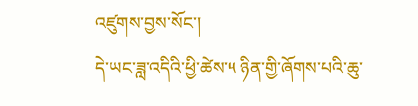འཛུགས་བྱས་སོང་།
དེ་ཡང་ཟླ་འདིའི་ཕྱི་ཚེས་༥ ཉིན་གྱི་ཞོགས་པའི་ཆུ་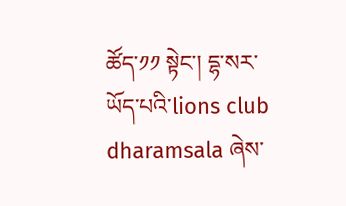ཚོད་༡༡ སྟེང་། དྷ་སར་ཡོད་པའི་lions club dharamsala ཞེས་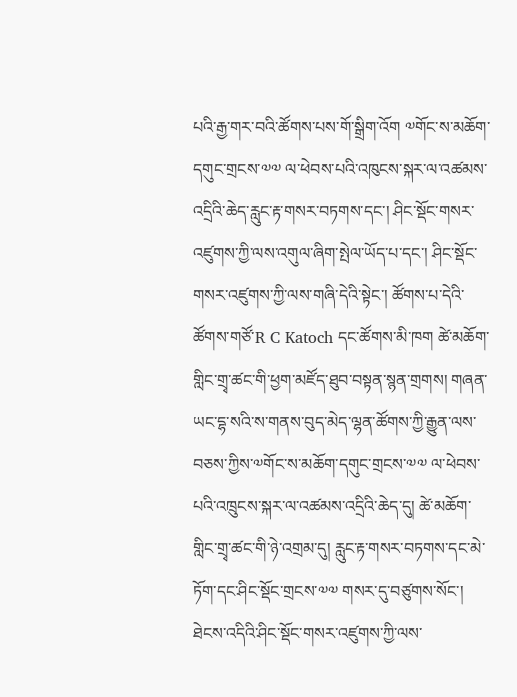པའི་རྒྱ་གར་བའི་ཚོགས་པས་གོ་སྒྲིག་འོག ༧གོང་ས་མཆོག་དགུང་གྲངས་༧༧ ལ་ཕེབས་པའི་འཁུངས་སྐར་ལ་འཚམས་འདྲིའི་ཆེད་རླུང་རྟ་གསར་བཏགས་དང་། ཤིང་སྡོང་གསར་འཛུགས་ཀྱི་ལས་འགུལ་ཞིག་སྤེལ་ཡོད་པ་དང་། ཤིང་སྡོང་གསར་འཛུགས་ཀྱི་ལས་གཞི་དེའི་སྟེང་། ཚོགས་པ་དེའི་ཚོགས་གཙོ་R C Katoch དང་ཚོགས་མི་ཁག ཚེ་མཆོག་གླིང་གྲྭ་ཚང་གི་ཕྱག་མཛོད་ཐུབ་བསྟན་སྙན་གྲགས། གཞན་ཡང་དྷ་སའི་ས་གནས་བུད་མེད་ལྷན་ཚོགས་ཀྱི་རྒྱུན་ལས་བཅས་ཀྱིས་༧གོང་ས་མཆོག་དགུང་གྲངས་༧༧ ལ་ཕེབས་པའི་འཁྲུངས་སྐར་ལ་འཚམས་འདྲིའི་ཆེད་དུ། ཚེ་མཆོག་གླིང་གྲྭ་ཚང་གི་ཉེ་འགྲམ་དུ། རླུང་རྟ་གསར་བཏགས་དང་མེ་ཏོག་དང་ཤིང་སྡོང་གྲངས་༧༧ གསར་དུ་བཙུགས་སོང་།
ཐེངས་འདིའི་ཤིང་སྡོང་གསར་འཛུགས་ཀྱི་ལས་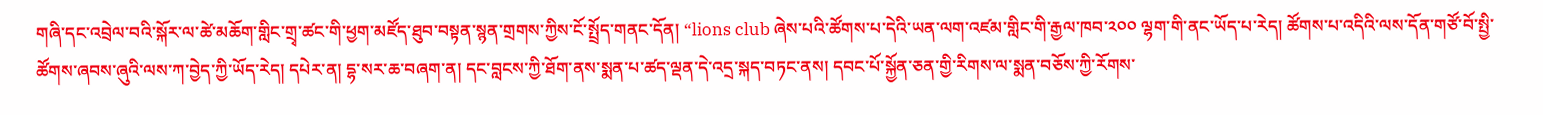གཞི་དང་འབྲེལ་བའི་སྐོར་ལ་ཚེ་མཆོག་གླིང་གྲྭ་ཚང་གི་ཕྱག་མཛོད་ཐུབ་བསྟན་སྙན་གྲགས་ཀྱིས་ངོ་སྤྲོད་གནང་དོན། “lions club ཞེས་པའི་ཚོགས་པ་དེའི་ཡན་ལག་འཛམ་གླིང་གི་རྒྱལ་ཁབ་༢༠༠ ལྷག་གི་ནང་ཡོད་པ་རེད། ཚོགས་པ་འདིའི་ལས་དོན་གཙོ་བོ་སྤྱི་ཚོགས་ཞབས་ཞུའི་ལས་ཀ་བྱེད་ཀྱི་ཡོད་རེད། དཔེར་ན། དྷ་སར་ཆ་བཞག་ན། དང་བླངས་ཀྱི་ཐོག་ནས་སྨན་པ་ཚད་ལྡན་དེ་འདྲ་སྐད་བཏང་ནས། དབང་པོ་སྐྱོན་ཅན་གྱི་རིགས་ལ་སྨན་བཅོས་ཀྱི་རོགས་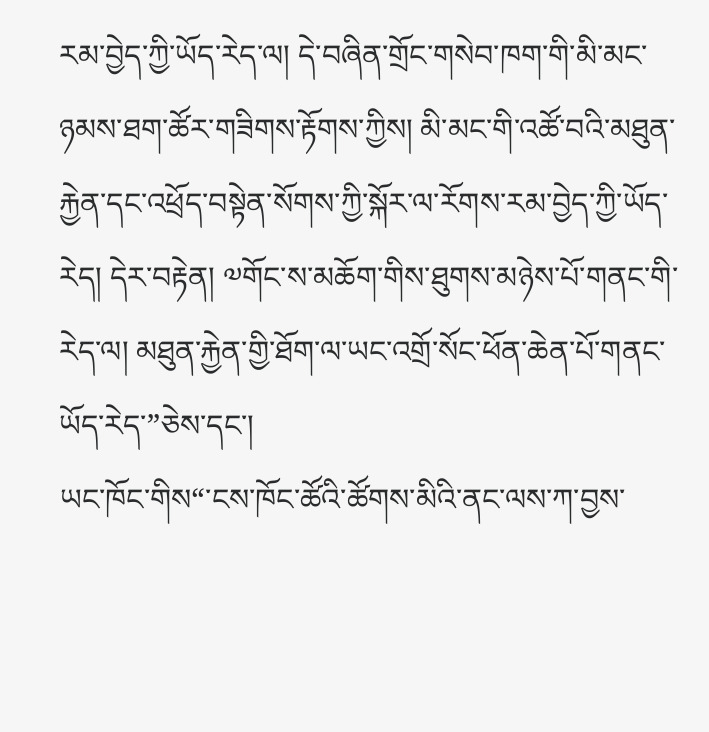རམ་བྱེད་ཀྱི་ཡོད་རེད་ལ། དེ་བཞིན་གྲོང་གསེབ་ཁག་གི་མི་མང་ཉམས་ཐག་ཚོར་གཟིགས་རྟོགས་ཀྱིས། མི་མང་གི་འཚོ་བའི་མཐུན་རྐྱེན་དང་འཕྲོད་བསྟེན་སོགས་ཀྱི་སྐོར་ལ་རོགས་རམ་བྱེད་ཀྱི་ཡོད་རེད། དེར་བརྟེན། ༧གོང་ས་མཆོག་གིས་ཐུགས་མཉེས་པོ་གནང་གི་རེད་ལ། མཐུན་རྐྱེན་གྱི་ཐོག་ལ་ཡང་འགྲོ་སོང་ཕོན་ཆེན་པོ་གནང་ཡོད་རེད་”ཅེས་དང་།
ཡང་ཁོང་གིས“་ངས་ཁོང་ཚོའི་ཚོགས་མིའི་ནང་ལས་ཀ་བྱས་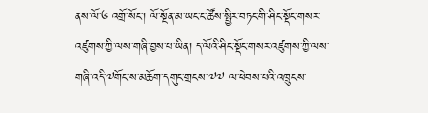ནས་ལོ་༦ འགྲོ་སོང་། ལོ་སྔོན་མ་ཡང་ང་ཚོས་སྤྱིར་བཏང་གི་ཤིང་སྡོང་གསར་འཛུགས་ཀྱི་ལས་གཞི་བྱས་པ་ཡིན། ད་ལོའི་ཤིང་སྡོང་གསར་འཛུགས་ཀྱི་ལས་གཞི་འདི་༧གོང་ས་མཆོག་དགུང་གྲངས་༧༧ ལ་ཕེབས་པའི་འཁྲུངས་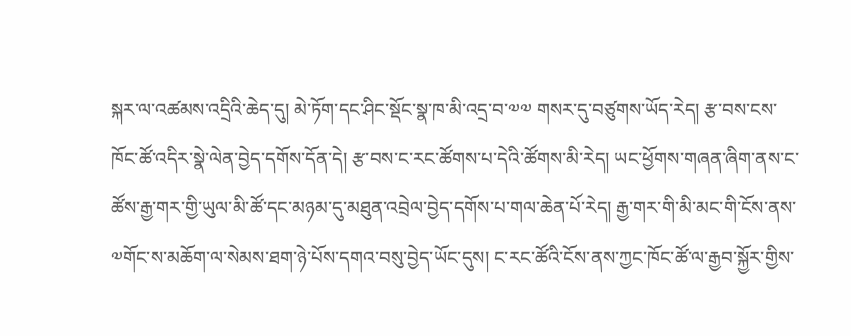སྐར་ལ་འཚམས་འདྲིའི་ཆེད་དུ། མེ་ཏོག་དང་ཤིང་སྡོང་སྣ་ཁ་མི་འདྲ་བ་༧༧ གསར་དུ་བཙུགས་ཡོད་རེད། རྩ་བས་ངས་ཁོང་ཚོ་འདིར་སྣེ་ལེན་བྱེད་དགོས་དོན་དེ། རྩ་བས་ང་རང་ཚོགས་པ་དེའི་ཚོགས་མི་རེད། ཡང་ཕྱོགས་གཞན་ཞིག་ནས་ང་ཚོས་རྒྱ་གར་གྱི་ཡུལ་མི་ཚོ་དང་མཉམ་དུ་མཐུན་འབྲེལ་བྱེད་དགོས་པ་གལ་ཆེན་པོ་རེད། རྒྱ་གར་གི་མི་མང་གི་ངོས་ནས་༧གོང་ས་མཆོག་ལ་སེམས་ཐག་ཉེ་པོས་དགའ་བསུ་བྱེད་ཡོང་དུས། ང་རང་ཚོའི་ངོས་ནས་ཀྱང་ཁོང་ཚོ་ལ་རྒྱབ་སྐྱོར་གྱིས་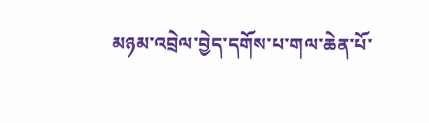མཉམ་འབྲེལ་བྱེད་དགོས་པ་གལ་ཆེན་པོ་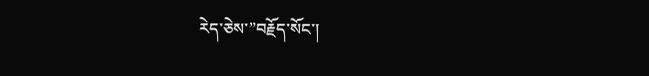རེད་ཅེས་”བརྗོད་སོང་།